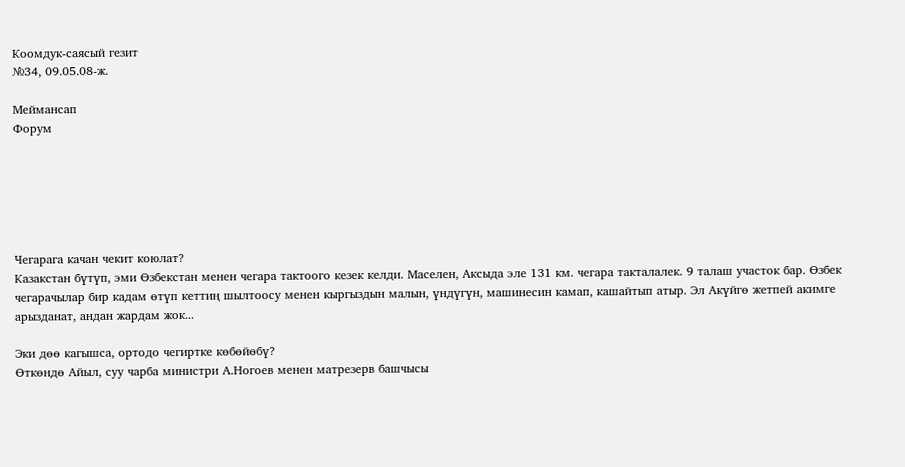Коомдук-саясый гезит
№34, 09.05.08-ж.

Меймансап
Форум






Чегарага качан чекит коюлат?
Казакстан бүтүп, эми Өзбекстан менен чегара тактоого кезек келди. Маселен, Аксыда эле 131 км. чегара такталалек. 9 талаш участок бар. Өзбек чегарачылар бир кадам өтүп кеттиң шылтоосу менен кыргыздын малын, үндүгүн, машинесин камап, кашайтып атыр. Эл Акүйгө жетпей акимге арызданат, андан жардам жок...

Эки дөө кагышса, ортодо чегиртке көбөйөбү?
Өткөндө Айыл, суу чарба министри А.Ногоев менен матрезерв башчысы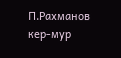П.Рахманов кер-мур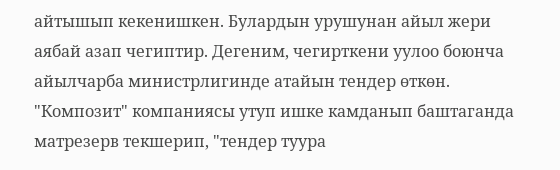айтышып кекенишкен. Булардын урушунан айыл жери аябай азап чегиптир. Дегеним, чегирткени уулоо боюнча айылчарба министрлигинде атайын тендер өткөн. "Композит" компаниясы утуп ишке камданып баштаганда матрезерв текшерип, "тендер туура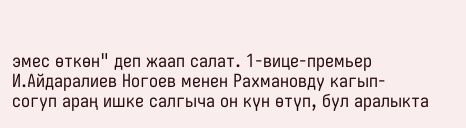эмес өткөн" деп жаап салат. 1-вице-премьер И.Айдаралиев Ногоев менен Рахмановду кагып-согуп араң ишке салгыча он күн өтүп, бул аралыкта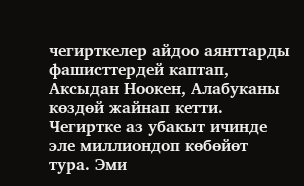чегирткелер айдоо аянттарды фашисттердей каптап, Аксыдан Ноокен, Алабуканы көздөй жайнап кетти. Чегиртке аз убакыт ичинде эле миллиондоп көбөйөт тура. Эми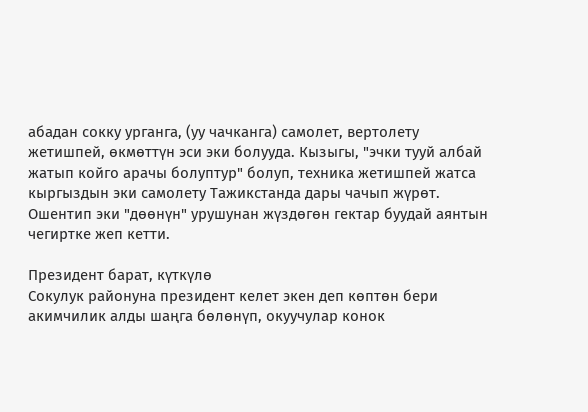абадан сокку урганга, (уу чачканга) самолет, вертолету жетишпей, өкмөттүн эси эки болууда. Кызыгы, "эчки тууй албай жатып койго арачы болуптур" болуп, техника жетишпей жатса кыргыздын эки самолету Тажикстанда дары чачып жүрөт. Ошентип эки "дөөнүн" урушунан жүздөгөн гектар буудай аянтын чегиртке жеп кетти.

Президент барат, күткүлө
Сокулук районуна президент келет экен деп көптөн бери акимчилик алды шаңга бөлөнүп, окуучулар конок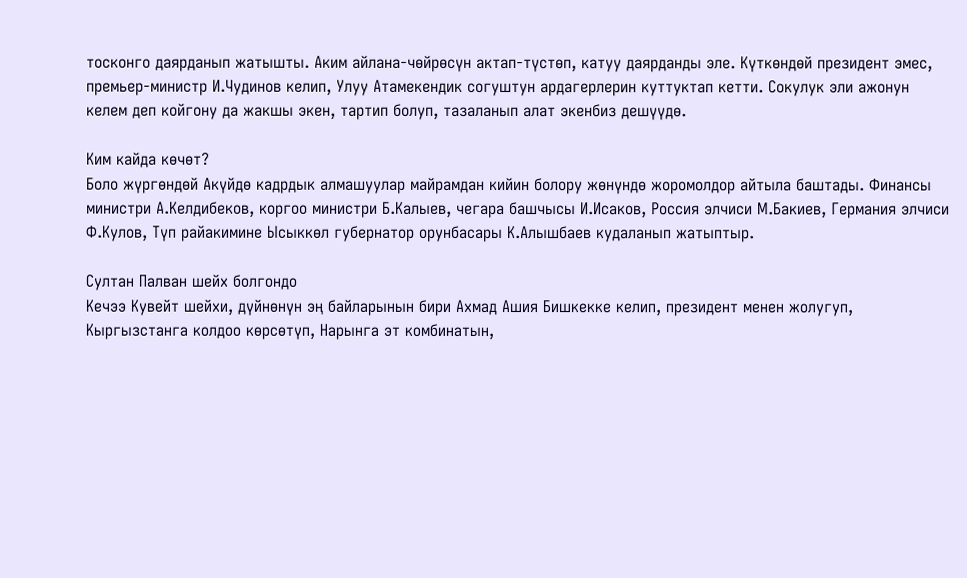тосконго даярданып жатышты. Аким айлана-чөйрөсүн актап-түстөп, катуу даярданды эле. Күткөндөй президент эмес, премьер-министр И.Чудинов келип, Улуу Атамекендик согуштун ардагерлерин куттуктап кетти. Сокулук эли ажонун келем деп койгону да жакшы экен, тартип болуп, тазаланып алат экенбиз дешүүдө.

Ким кайда көчөт?
Боло жүргөндөй Акүйдө кадрдык алмашуулар майрамдан кийин болору жөнүндө жоромолдор айтыла баштады. Финансы министри А.Келдибеков, коргоо министри Б.Калыев, чегара башчысы И.Исаков, Россия элчиси М.Бакиев, Германия элчиси Ф.Кулов, Түп райакимине Ысыккөл губернатор орунбасары К.Алышбаев кудаланып жатыптыр.

Султан Палван шейх болгондо
Кечээ Кувейт шейхи, дүйнөнүн эң байларынын бири Ахмад Ашия Бишкекке келип, президент менен жолугуп, Кыргызстанга колдоо көрсөтүп, Нарынга эт комбинатын,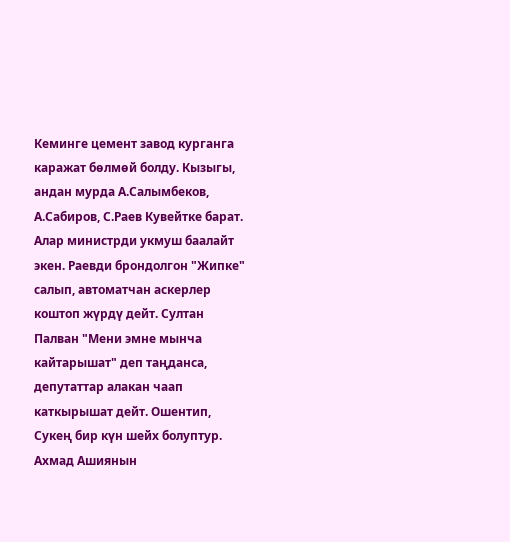Кеминге цемент завод курганга каражат бөлмөй болду. Кызыгы, андан мурда А.Салымбеков, А.Сабиров, С.Раев Кувейтке барат. Алар министрди укмуш баалайт экен. Раевди брондолгон "Жипке" салып, автоматчан аскерлер коштоп жүрдү дейт. Султан Палван "Мени эмне мынча кайтарышат" деп таңданса, депутаттар алакан чаап каткырышат дейт. Ошентип, Сукең бир күн шейх болуптур. Ахмад Ашиянын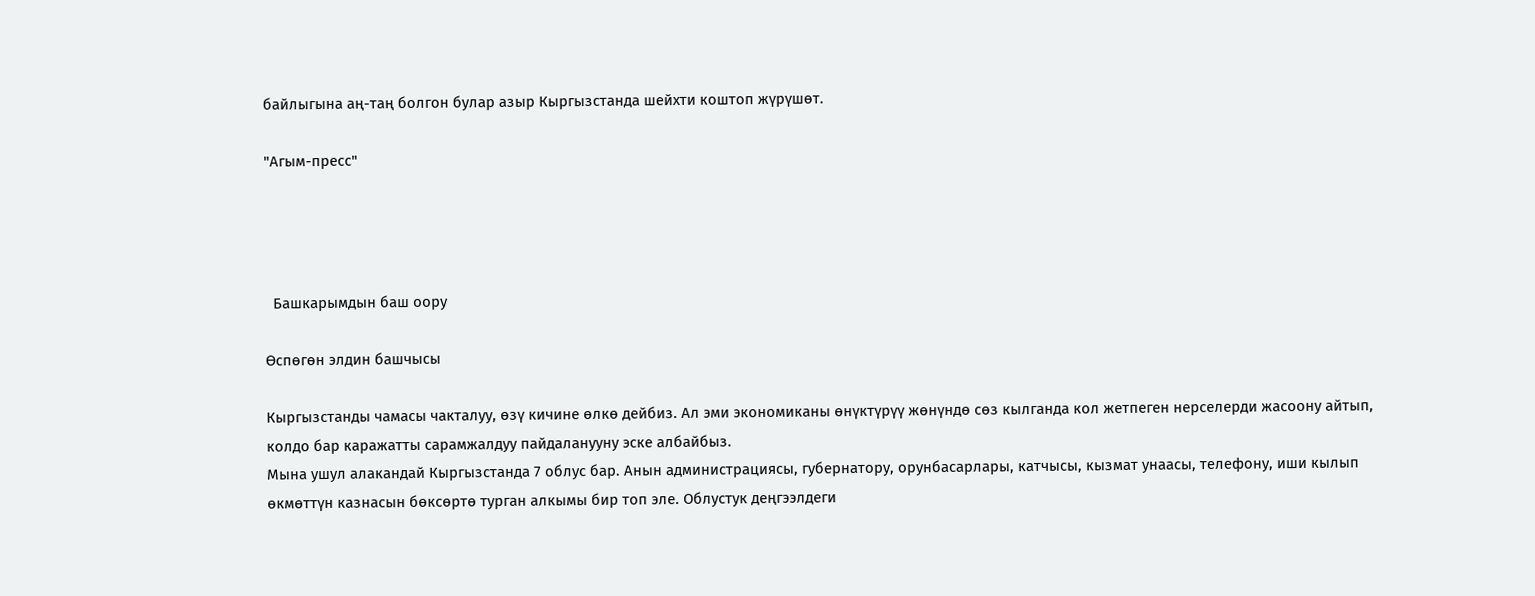байлыгына аң-таң болгон булар азыр Кыргызстанда шейхти коштоп жүрүшөт.

"Агым-пресс"




  Башкарымдын баш оору

Өспөгөн элдин башчысы

Кыргызстанды чамасы чакталуу, өзү кичине өлкө дейбиз. Ал эми экономиканы өнүктүрүү жөнүндө сөз кылганда кол жетпеген нерселерди жасоону айтып, колдо бар каражатты сарамжалдуу пайдаланууну эске албайбыз.
Мына ушул алакандай Кыргызстанда 7 облус бар. Анын администрациясы, губернатору, орунбасарлары, катчысы, кызмат унаасы, телефону, иши кылып өкмөттүн казнасын бөксөртө турган алкымы бир топ эле. Облустук деңгээлдеги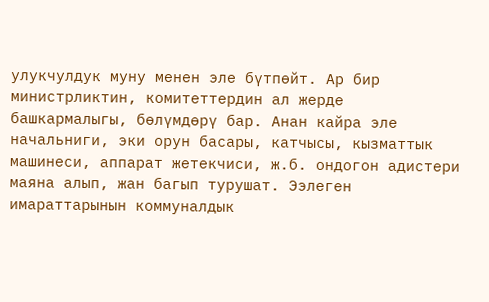улукчулдук муну менен эле бүтпөйт. Ар бир министрликтин, комитеттердин ал жерде башкармалыгы, бөлүмдөрү бар. Анан кайра эле начальниги, эки орун басары, катчысы, кызматтык машинеси, аппарат жетекчиси, ж.б. ондогон адистери маяна алып, жан багып турушат. Ээлеген имараттарынын коммуналдык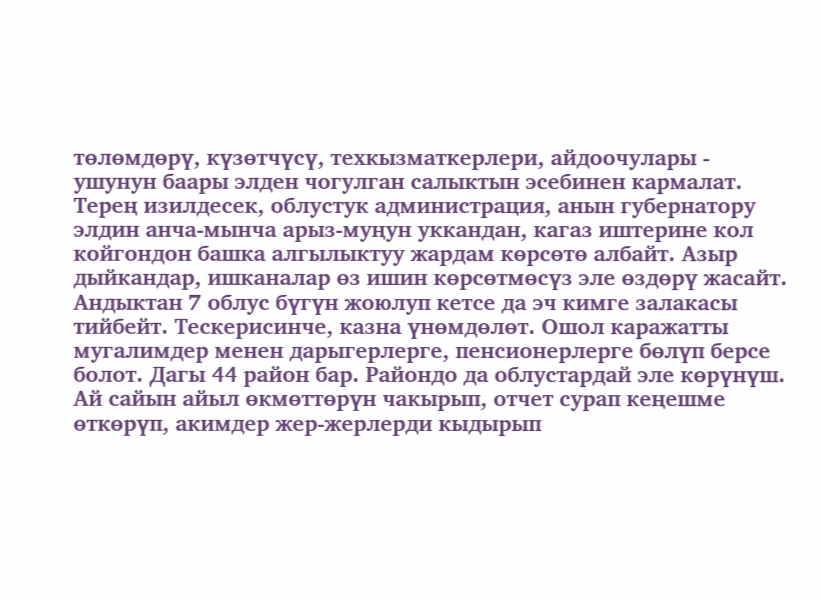төлөмдөрү, күзөтчүсү, техкызматкерлери, айдоочулары - ушунун баары элден чогулган салыктын эсебинен кармалат. Терең изилдесек, облустук администрация, анын губернатору элдин анча-мынча арыз-муңун уккандан, кагаз иштерине кол койгондон башка алгылыктуу жардам көрсөтө албайт. Азыр дыйкандар, ишканалар өз ишин көрсөтмөсүз эле өздөрү жасайт.
Андыктан 7 облус бүгүн жоюлуп кетсе да эч кимге залакасы тийбейт. Тескерисинче, казна үнөмдөлөт. Ошол каражатты мугалимдер менен дарыгерлерге, пенсионерлерге бөлүп берсе болот. Дагы 44 район бар. Райондо да облустардай эле көрүнүш. Ай сайын айыл өкмөттөрүн чакырып, отчет сурап кеңешме өткөрүп, акимдер жер-жерлерди кыдырып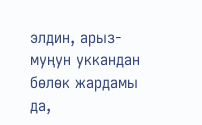элдин, арыз-муңун уккандан бөлөк жардамы да,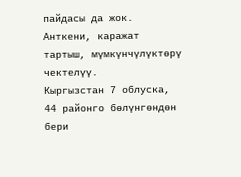пайдасы да жок. Анткени, каражат тартыш, мүмкүнчүлүктөрү чектелүү.
Кыргызстан 7 облуска, 44 районго бөлүнгөндөн бери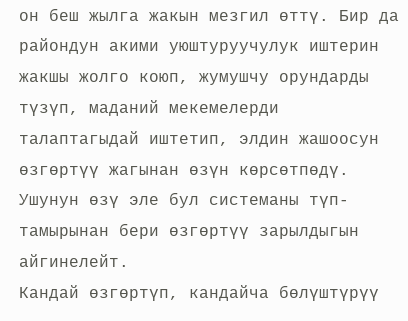он беш жылга жакын мезгил өттү. Бир да райондун акими уюштуруучулук иштерин жакшы жолго коюп, жумушчу орундарды түзүп, маданий мекемелерди талаптагыдай иштетип, элдин жашоосун өзгөртүү жагынан өзүн көрсөтпөдү. Ушунун өзү эле бул системаны түп-тамырынан бери өзгөртүү зарылдыгын айгинелейт.
Кандай өзгөртүп, кандайча бөлүштүрүү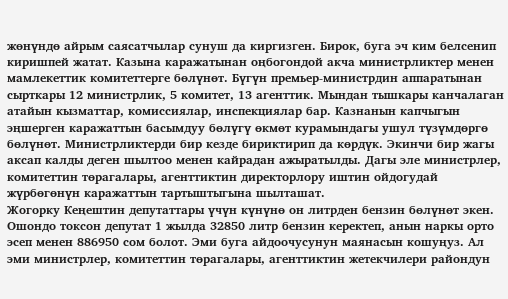жөнүндө айрым саясатчылар сунуш да киргизген. Бирок, буга эч ким белсенип киришпей жатат. Казына каражатынан оңбогондой акча министрликтер менен мамлекеттик комитеттерге бөлүнөт. Бүгүн премьер-министрдин аппаратынан сырткары 12 министрлик, 5 комитет, 13 агенттик. Мындан тышкары канчалаган атайын кызматтар, комиссиялар, инспекциялар бар. Казнанын капчыгын эңшерген каражаттын басымдуу бөлүгү өкмөт курамындагы ушул түзүмдөргө бөлүнөт. Министрликтерди бир кезде бириктирип да көрдүк. Экинчи бир жагы аксап калды деген шылтоо менен кайрадан ажыратылды. Дагы эле министрлер, комитеттин төрагалары, агенттиктин директорлору иштин ойдогудай жүрбөгөнүн каражаттын тартыштыгына шылташат.
Жогорку Кеңештин депутаттары үчүн күнүнө он литрден бензин бөлүнөт экен. Ошондо токсон депутат 1 жылда 32850 литр бензин керектеп, анын наркы орто эсеп менен 886950 сом болот. Эми буга айдоочусунун маянасын кошуңуз. Ал эми министрлер, комитеттин төрагалары, агенттиктин жетекчилери райондун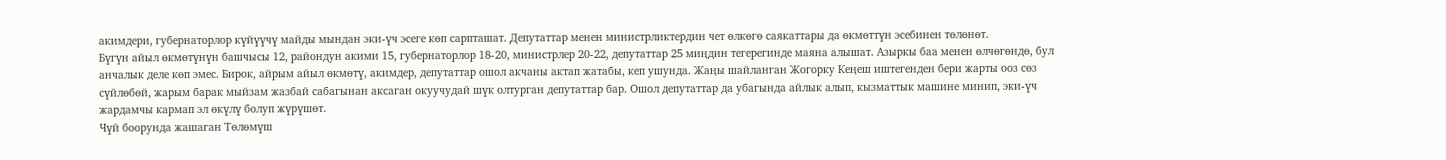акимдери, губернаторлор күйүүчү майды мындан эки-үч эсеге көп сарпташат. Депутаттар менен министрликтердин чет өлкөгө саякаттары да өкмөттүн эсебинен төлөнөт.
Бүгүн айыл өкмөтүнүн башчысы 12, райондун акими 15, губернаторлор 18-20, министрлер 20-22, депутаттар 25 миңдин тегерегинде маяна алышат. Азыркы баа менен өлчөгөндө, бул анчалык деле көп эмес. Бирок, айрым айыл өкмөтү, акимдер, депутаттар ошол акчаны актап жатабы, кеп ушунда. Жаңы шайланган Жогорку Кеңеш иштегенден бери жарты ооз сөз сүйлөбөй, жарым барак мыйзам жазбай сабагынан аксаган окуучудай шүк олтурган депутаттар бар. Ошол депутаттар да убагында айлык алып, кызматтык машине минип, эки-үч жардамчы кармап эл өкүлү болуп жүрүшөт.
Чүй боорунда жашаган Төлөмүш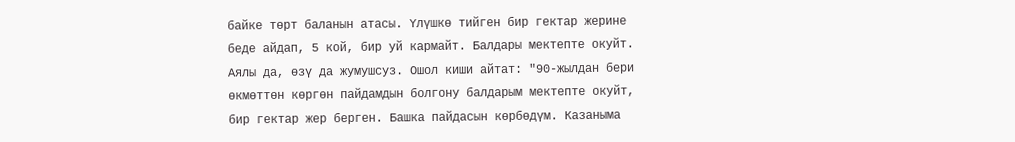байке төрт баланын атасы. Үлүшкө тийген бир гектар жерине беде айдап, 5 кой, бир уй кармайт. Балдары мектепте окуйт. Аялы да, өзү да жумушсуз. Ошол киши айтат: "90-жылдан бери өкмөттөн көргөн пайдамдын болгону балдарым мектепте окуйт, бир гектар жер берген. Башка пайдасын көрбөдүм. Казаныма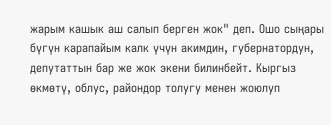жарым кашык аш салып берген жок" деп. Ошо сыңары бүгүн карапайым калк үчүн акимдин, губернатордун, депутаттын бар же жок экени билинбейт. Кыргыз өкмөтү, облус, райондор толугу менен жоюлуп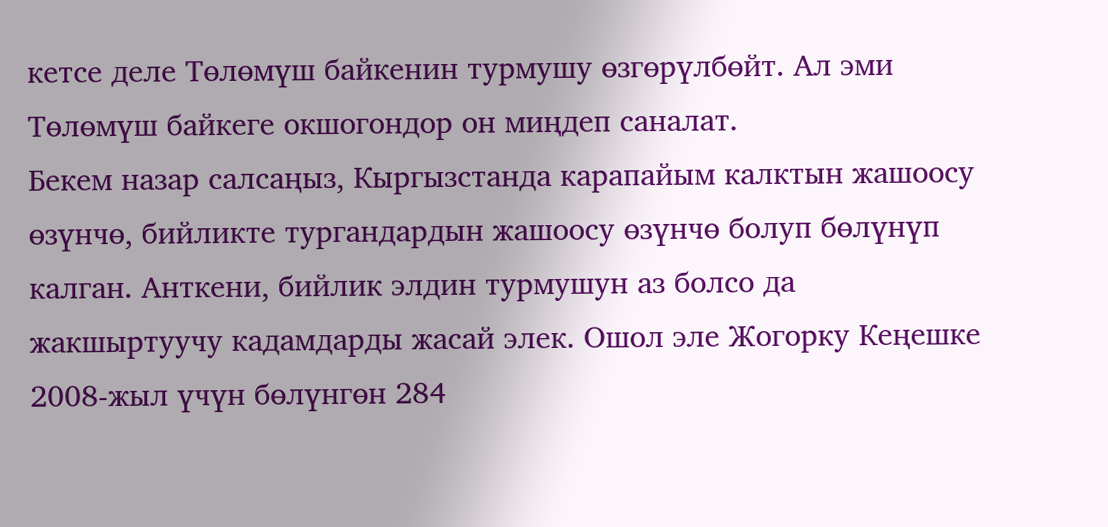кетсе деле Төлөмүш байкенин турмушу өзгөрүлбөйт. Ал эми Төлөмүш байкеге окшогондор он миңдеп саналат.
Бекем назар салсаңыз, Кыргызстанда карапайым калктын жашоосу өзүнчө, бийликте тургандардын жашоосу өзүнчө болуп бөлүнүп калган. Анткени, бийлик элдин турмушун аз болсо да жакшыртуучу кадамдарды жасай элек. Ошол эле Жогорку Кеңешке 2008-жыл үчүн бөлүнгөн 284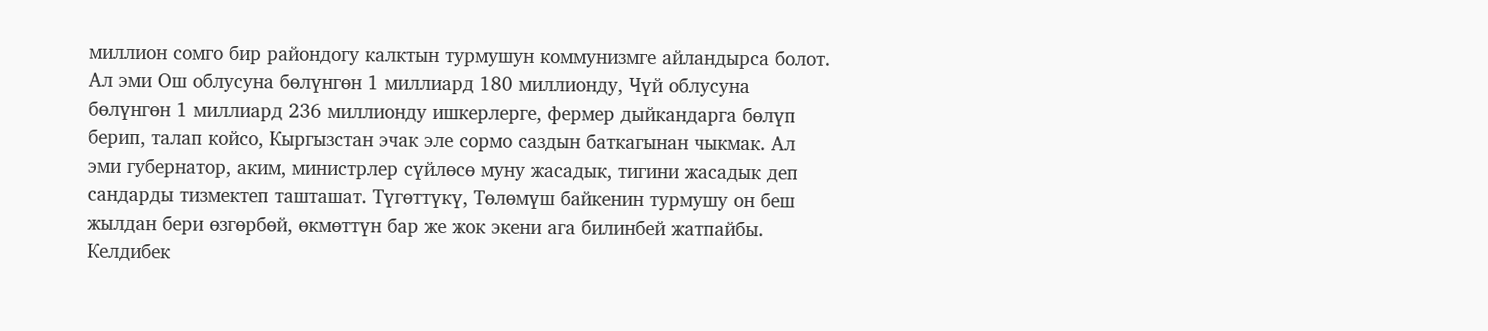миллион сомго бир райондогу калктын турмушун коммунизмге айландырса болот. Ал эми Ош облусуна бөлүнгөн 1 миллиард 180 миллионду, Чүй облусуна бөлүнгөн 1 миллиард 236 миллионду ишкерлерге, фермер дыйкандарга бөлүп берип, талап койсо, Кыргызстан эчак эле сормо саздын баткагынан чыкмак. Ал эми губернатор, аким, министрлер сүйлөсө муну жасадык, тигини жасадык деп сандарды тизмектеп ташташат. Түгөттүкү, Төлөмүш байкенин турмушу он беш жылдан бери өзгөрбөй, өкмөттүн бар же жок экени ага билинбей жатпайбы.
Келдибек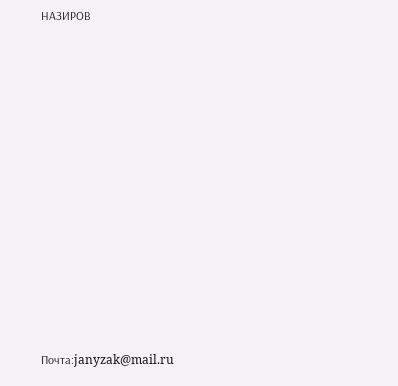НАЗИРОВ













Почта:janyzak@mail.ru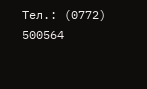Тел.: (0772) 500564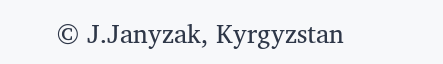© J.Janyzak, Kyrgyzstan